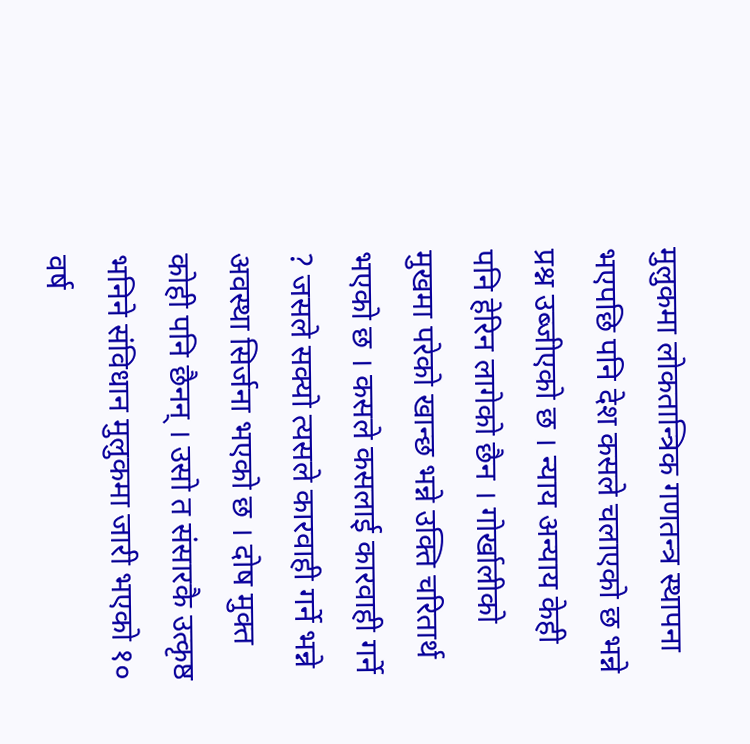मुलुकमा लोकतान्त्रिक गणतन्त्र स्थापना भएपछि पनि देश कसले चलाएको छ भन्ने प्रश्न उब्जीएको छ । न्याय अन्याय केही पनि हेरिन लागेको छैन । गोर्खालीको मुखमा परेको खान्छ भन्ने उक्ति चरितार्थ भएको छ । कसले कसलाई कारवाही गर्ने ? जसले सक्यो त्यसले कारवाही गर्ने भन्ने अवस्था सिर्जना भएको छ । दोष मुक्त कोही पनि छैनन् । उसो त संसारकै उत्कृष्ठ भनिने संविधान मुलुकमा जारी भएको १० वर्ष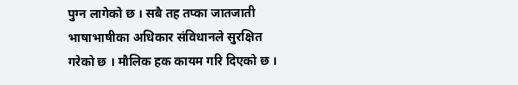पुग्न लागेको छ । सबै तह तप्का जातजाती भाषाभाषीका अधिकार संविधानले सुरक्षित गरेको छ । मौलिक हक कायम गरि दिएको छ ।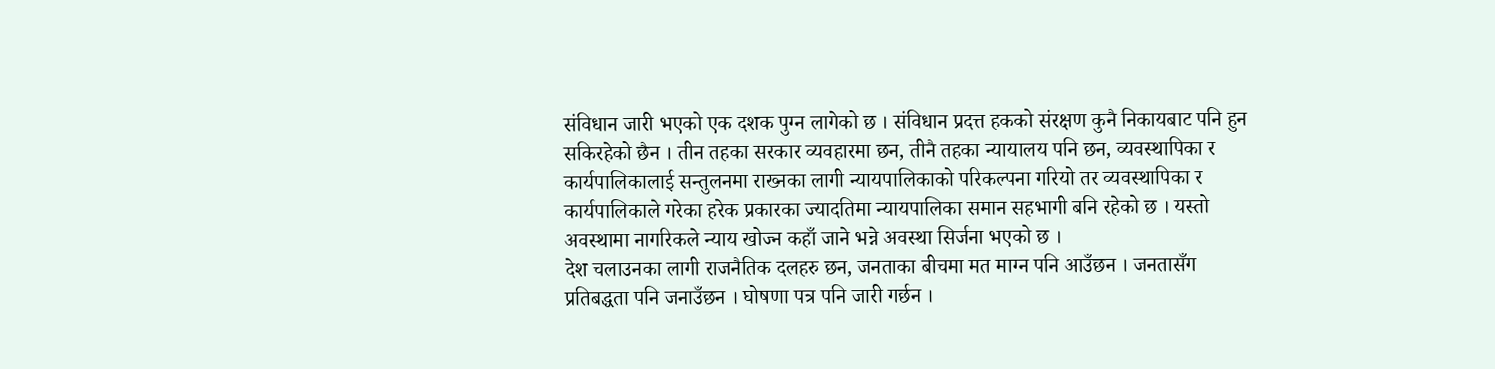संविधान जारी भएको एक दशक पुग्न लागेको छ । संविधान प्रदत्त हकको संरक्षण कुनै निकायबाट पनि हुन सकिरहेको छैन । तीन तहका सरकार व्यवहारमा छन, तीनै तहका न्यायालय पनि छन, व्यवस्थापिका र कार्यपालिकालाई सन्तुलनमा राख्नका लागी न्यायपालिकाको परिकल्पना गरियो तर व्यवस्थापिका र कार्यपालिकाले गरेका हरेक प्रकारका ज्यादतिमा न्यायपालिका समान सहभागी बनि रहेको छ । यस्तो अवस्थामा नागरिकले न्याय खोज्न कहाँ जाने भन्ने अवस्था सिर्जना भएको छ ।
देश चलाउनका लागी राजनैतिक दलहरु छन, जनताका बीचमा मत माग्न पनि आउँछन । जनतासँग प्रतिबद्धता पनि जनाउँछन । घोषणा पत्र पनि जारी गर्छन ।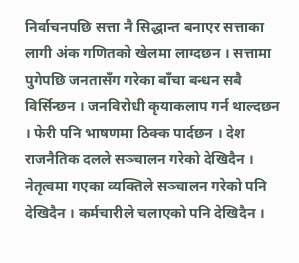निर्वाचनपछि सत्ता नै सिद्धान्त बनाएर सत्ताका लागी अंक गणितको खेलमा लाग्दछन । सत्तामा पुगेपछि जनतासँग गरेका बाँचा बन्धन सबै विर्सिन्छन । जनविरोधी कृयाकलाप गर्न थाल्दछन । फेरी पनि भाषणमा ठिक्क पार्दछन । देश राजनैतिक दलले सञ्चालन गरेको देखिदैन । नेतृत्वमा गएका व्यक्तिले सञ्चालन गरेको पनि देखिदैन । कर्मचारीले चलाएको पनि देखिदैन ।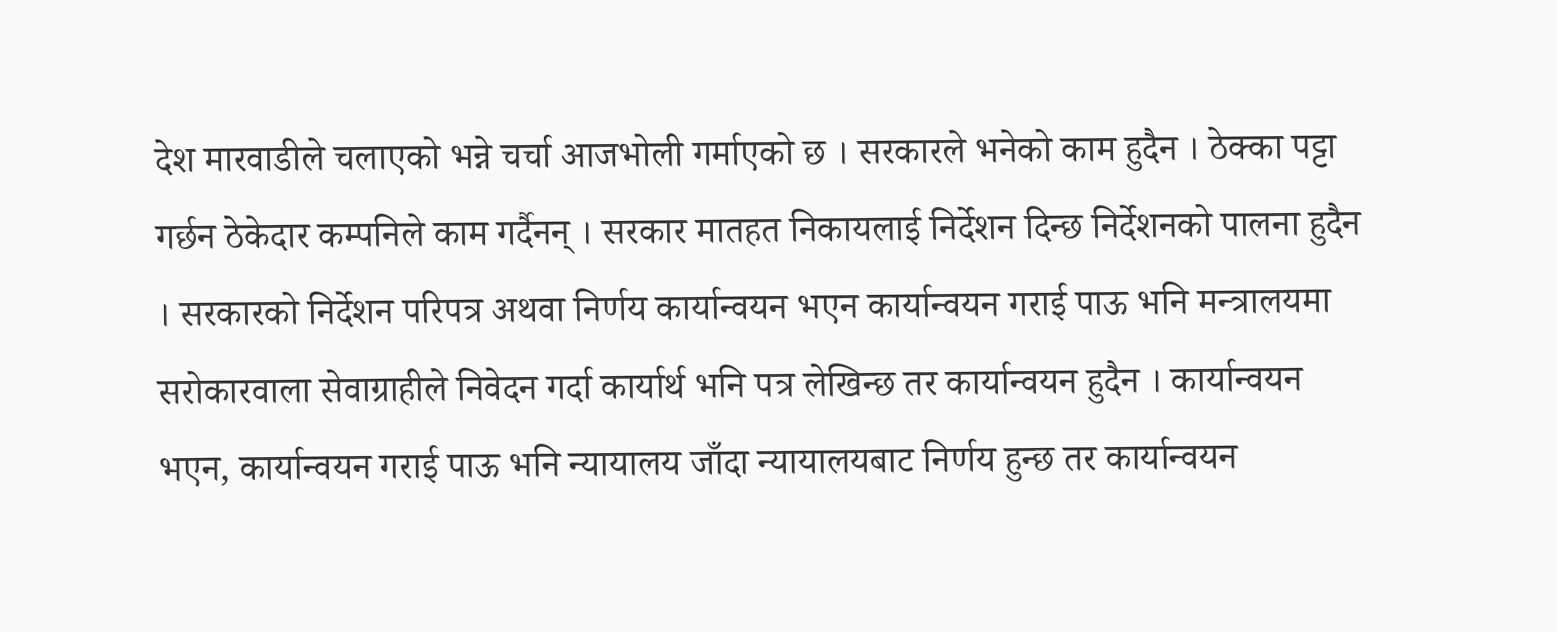देश मारवाडीले चलाएको भन्ने चर्चा आजभोली गर्माएको छ । सरकारले भनेको काम हुदैन । ठेक्का पट्टा गर्छन ठेकेदार कम्पनिले काम गर्दैनन् । सरकार मातहत निकायलाई निर्देशन दिन्छ निर्देशनको पालना हुदैन । सरकारको निर्देशन परिपत्र अथवा निर्णय कार्यान्वयन भएन कार्यान्वयन गराई पाऊ भनि मन्त्रालयमा सरोकारवाला सेवाग्राहीले निवेदन गर्दा कार्यार्थ भनि पत्र लेखिन्छ तर कार्यान्वयन हुदैन । कार्यान्वयन भएन, कार्यान्वयन गराई पाऊ भनि न्यायालय जाँदा न्यायालयबाट निर्णय हुन्छ तर कार्यान्वयन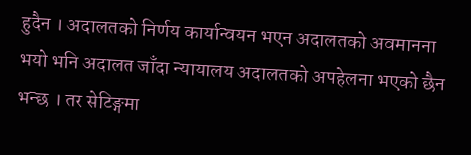हुदैन । अदालतको निर्णय कार्यान्वयन भएन अदालतको अवमानना भयो भनि अदालत जाँदा न्यायालय अदालतको अपहेलना भएको छैन भन्छ । तर सेटिङ्गमा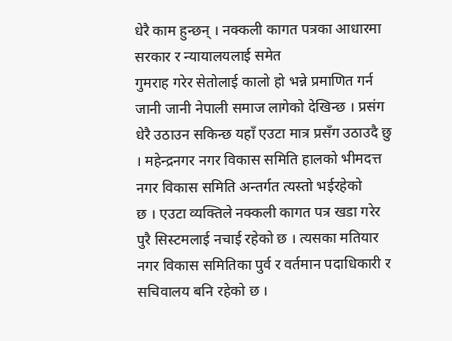धेरै काम हुन्छन् । नक्कली कागत पत्रका आधारमा सरकार र न्यायालयलाई समेत
गुमराह गरेर सेतोलाई कालो हो भन्ने प्रमाणित गर्न जानी जानी नेपाली समाज लागेको देखिन्छ । प्रसंग धेरै उठाउन सकिन्छ यहाँ एउटा मात्र प्रसँग उठाउदै छु । महेन्द्रनगर नगर विकास समिति हालको भीमदत्त नगर विकास समिति अन्तर्गत त्यस्तो भईरहेको
छ । एउटा व्यक्तिले नक्कली कागत पत्र खडा गरेर पुरै सिस्टमलाई नचाई रहेको छ । त्यसका मतियार नगर विकास समितिका पुर्व र वर्तमान पदाधिकारी र सचिवालय बनि रहेको छ ।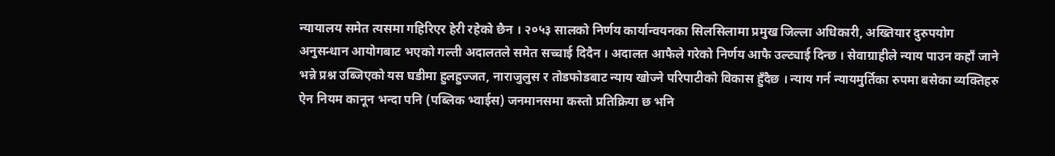न्यायालय समेत त्यसमा गहिरिएर हेरी रहेको छैन । २०५३ सालको निर्णय कार्यान्वयनका सिलसिलामा प्रमुख जिल्ला अधिकारी, अख्तियार दुरुपयोग अनुसन्धान आयोगबाट भएको गल्ती अदालतले समेत सच्चाई दिदैन । अदालत आफैले गरेको निर्णय आफै उल्ट्याई दिन्छ । सेवाग्राहीले न्याय पाउन कहाँ जाने भन्ने प्रश्न उब्जिएको यस घडीमा हुलहुज्जत, नाराजुलुस र तोडफोडबाट न्याय खोज्ने परिपाटीको विकास हुँदैछ । न्याय गर्न न्यायमुर्तिका रुपमा बसेका व्यक्तिहरु ऐन नियम कानून भन्दा पनि (पब्लिक भ्वाईस) जनमानसमा कस्तो प्रतिक्रिया छ भनि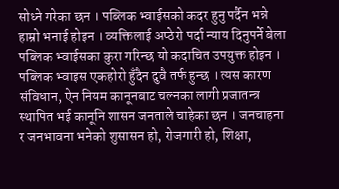सोध्ने गरेका छन । पब्लिक भ्वाईसको कदर हुनु पर्दैन भन्ने हाम्रो भनाई होइन । व्यक्तिलाई अप्ठेरो पर्दा न्याय दिनुपर्ने बेला पब्लिक भ्वाईसका कुरा गरिन्छ यो कदाचित उपयुक्त होइन । पब्लिक भ्वाइस एकहोरो हुँदैन दुवै तर्फ हुन्छ । त्यस कारण संविधान, ऐन नियम कानूनबाट चल्नका लागी प्रजातन्त्र स्थापित भई कानूनि शासन जनताले चाहेका छन । जनचाहना र जनभावना भनेको शुसासन हो, रोजगारी हो, शिक्षा,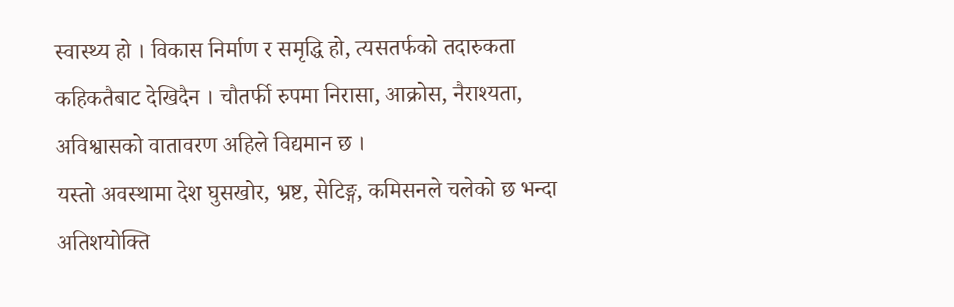स्वास्थ्य हो । विकास निर्माण र समृद्धि हो, त्यसतर्फको तदारुकता कहिकतैबाट देखिदैन । चौतर्फी रुपमा निरासा, आक्रोस, नैराश्यता, अविश्वासको वातावरण अहिले विद्यमान छ ।
यस्तो अवस्थामा देश घुसखोर, भ्रष्ट, सेटिङ्ग, कमिसनले चलेको छ भन्दा अतिशयोक्ति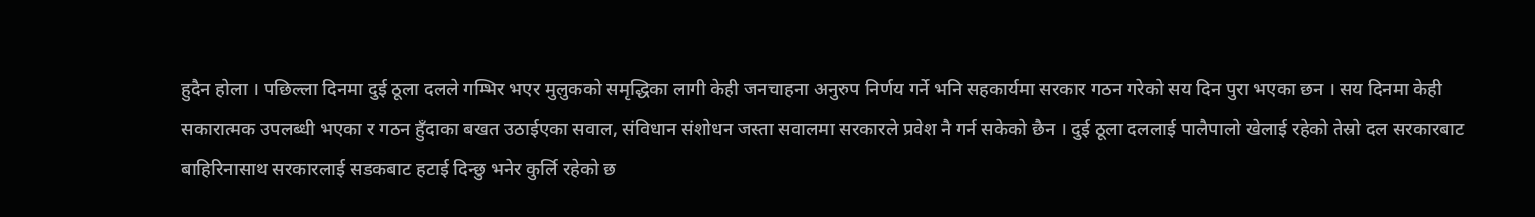हुदैन होला । पछिल्ला दिनमा दुई ठूला दलले गम्भिर भएर मुलुकको समृद्धिका लागी केही जनचाहना अनुरुप निर्णय गर्ने भनि सहकार्यमा सरकार गठन गरेको सय दिन पुरा भएका छन । सय दिनमा केही सकारात्मक उपलब्धी भएका र गठन हुँदाका बखत उठाईएका सवाल, संविधान संशोधन जस्ता सवालमा सरकारले प्रवेश नै गर्न सकेको छैन । दुई ठूला दललाई पालैपालो खेलाई रहेको तेस्रो दल सरकारबाट बाहिरिनासाथ सरकारलाई सडकबाट हटाई दिन्छु भनेर कुर्लि रहेको छ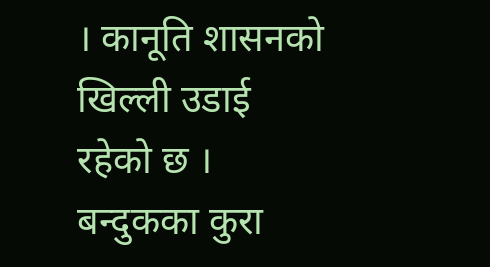। कानूति शासनको खिल्ली उडाई रहेको छ । बन्दुकका कुरा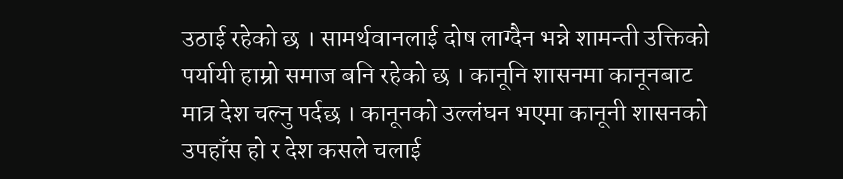उठाई रहेको छ । सामर्थवानलाई दोष लाग्दैन भन्ने शामन्ती उक्तिको पर्यायी हाम्रो समाज बनि रहेको छ । कानूनि शासनमा कानूनबाट मात्र देश चल्नु पर्दछ । कानूनको उल्लंघन भएमा कानूनी शासनको उपहाँस हो र देश कसले चलाई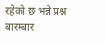रहेको छ भन्ने प्रश्न बारम्बार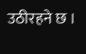उठीरहने छ ।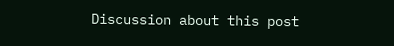Discussion about this post